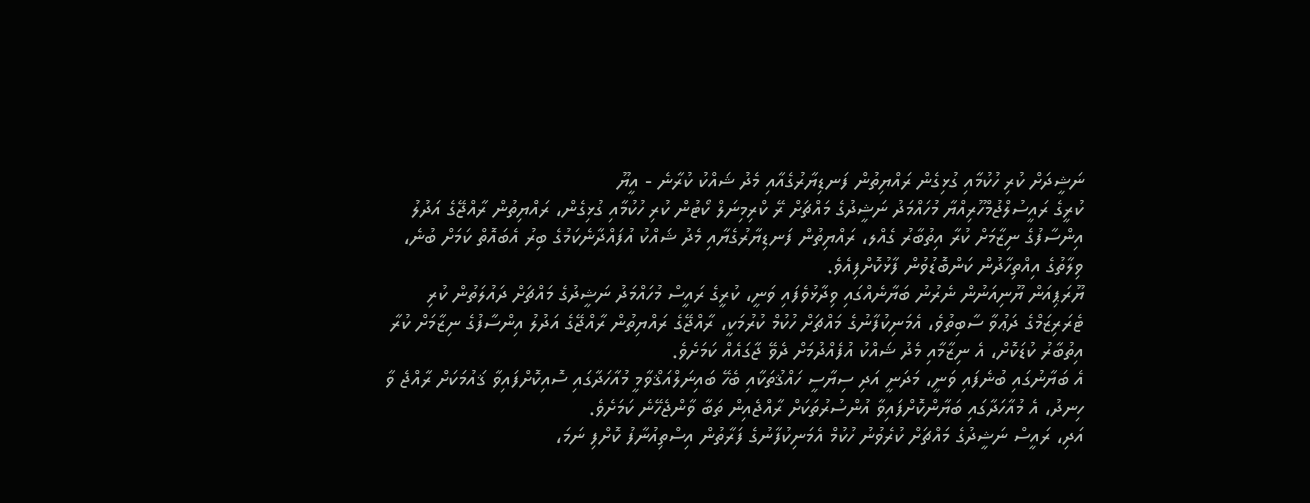ނަޝީދަށް ކުރި ހުކުމާއި ގުޅިގެން ރައްޔިތުން ފަނޑިޔާރުގެއާއި މެދު ޝައްކު ކުރާނެ - އީޔޫ
ކުރީގެ ރައީސުލްޖުމްހޫރިއްޔާ މުހައްމަދު ނަޝީދުގެ މައްޗަށް ރޭ ކްރިމިނަލް ކޯޓުން ކުރި ހުކުމާއި ގުޅިގެން، ރައްޔިތުން ރާއްޖޭގެ އަދުލު އިންސާފުގެ ނިޒާމަށް ކުރާ އިތުބާރު ގެއްލ، ރައްޔިތުން ފަނޑިޔާރުގެޔާއި މެދު ޝައްކު އުފައްދާނެކަމުގެ ބިރު އެބައޮތް ކަމަށް ބުނެ، ވިލާތުގެ އިއްތިހާދުން ކަންބޮޑުވުން ފާޅުކޮށްފިއެވެ.
ޔޫރަޕިއަން ޔޫނިއަނުން ނެރުނު ބަޔާނެއްގައި ވިދާޅުވެފައި ވަނީ، ކުރީގެ ރައީސް މުހައްމަދު ނަޝީދުގެ މައްޗަށް ދައުލަތުން ކުރި ޓެރަރިޒަމްގެ ދަޢުވާ ސާބިތުވެ، އެމަނިކުފާނުގެ މައްޗަށް ހުކުމް ކުރުމަކީ، ރާއްޖޭގެ ރައްޔިތުން ރާއްޖޭގެ އަދުލު އިންސާފުގެ ނިޒާމަށް ކުރާ އިތުބާރު ކުޑަކޮށް، އެ ނިޒާމާއި މެދު ޝައްކު އުފެއްދުމަށް ދެވޭ ޖާގައެއް ކަމަށެވެ.
އެ ބަޔާނުގައި ބުނެފައި ވަނީ، މަދަނީ އަދި ސިޔާސީ ހައްޤުތަކާއި ބެހޭ ބައިނަލްއަޤްވާމީ މުއާހަދާގައި ސޮއިކޮށްފައިވާ ޤައުމަކަށް ރާއްޖެ ވާ ހިނދު، އެ މުއާހަދާގައި ބަޔާންކޮށްފައިވާ އުންސުރުތަކަށް ރާއްޖެއިން ތަބާ ވާންޖެހޭނެ ކަމަށެވެ.
އަދި، ރައީސް ނަޝީދުގެ މައްޗަށް ކުރެވުނު ހުކުމް އެމަނިކުފާނުގެ ފަރާތުން އިސްތިއުނާފު ކޮށްފި ނަމަ،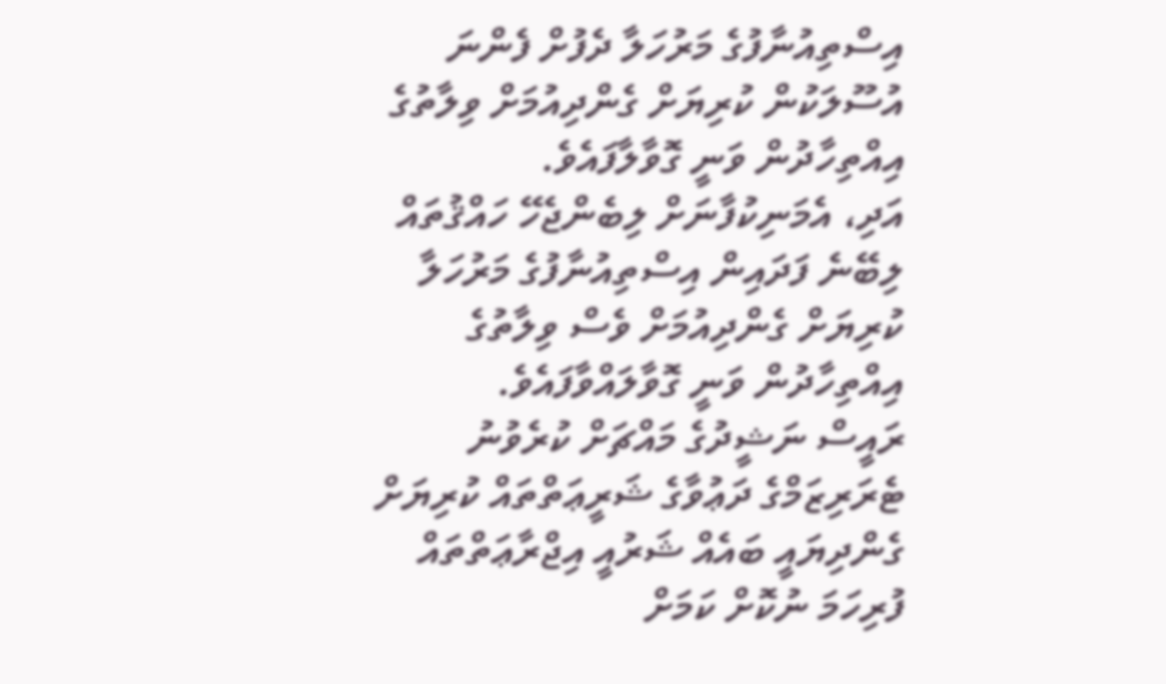އިސްތިއުނާފުގެ މަރުހަލާ ދެފުށް ފެންނަ އުސޫލަކުން ކުރިޔަށް ގެންދިއުމަށް ވިލާތުގެ އިއްތިހާދުން ވަނީ ގޮވާލާފައެވެ.
އަދި، އެމަނިކުފާނަށް ލިބެންޖެހޭ ހައްޤުތައް ލިބޭނެ ފަދައިން އިސްތިއުނާފުގެ މަރުހަލާ ކުރިޔަށް ގެންދިއުމަށް ވެސް ވިލާތުގެ އިއްތިހާދުން ވަނީ ގޮވާލައްވާފައެވެ.
ރައީސް ނަޝީދުގެ މައްޗަށް ކުރެވުނު ޓެރަރިޒަމްގެ ދަޢުވާގެ ޝަރީޢަތްތައް ކުރިޔަށް ގެންދިޔައީ ބައެއް ޝަރުއީ އިޖްރާޢަތްތައް ފުރިހަމަ ނުކޮށް ކަމަށް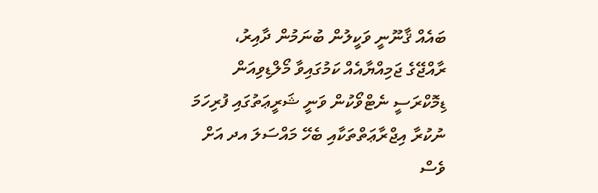ބައެއް ޤާނޫނީ ވަކީލުން ބުނަމުން ދާއިރު، ރާއްޖޭގެ ޖަމިއްޔާއެއް ކަމުގައިވާ މޯލްޑިވިއަން ޑިމޮކްރަސީ ނެޓްވޯކުން ވަނީ ޝަރީޢަތުގައި ފުރިހަމަ ނުކުރާ އިޖްރާޢަތްތަކާއި ބެހޭ މައްސަލަ އދ އަށް ވެސް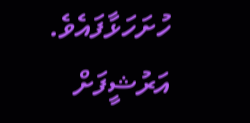ހުށަހަޅާފައެވެ.
އަރުޝީފަށް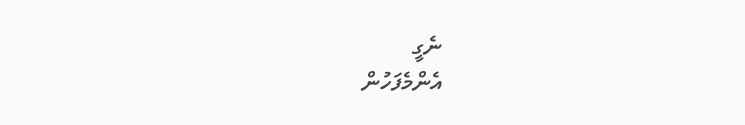ނެގީ
އެންމެފަހުން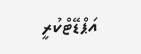އަޕްޑޭޓްކުރީ